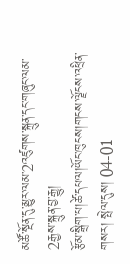མཚོ་སྔོན་དུ་མྱུར་ལམ་2འཛུགས་སྐྲུན་དང་གཞུང་ལམ་2རྒྱས་སྐྲུན་བྱ་རྒྱུ།
རྩོམ་སྒྲིག་པ།ཚེ་དཔལ།ཡོང་ཁུངས།གངས་ལྗོངས་འཕྲིན་གསར། སྤེལ་དུས། 04-01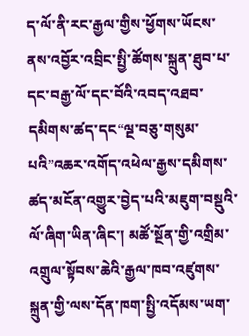ད་ལོ་ནི་རང་རྒྱལ་གྱིས་ཕྱོགས་ཡོངས་ནས་འབྱོར་འབྲིང་སྤྱི་ཚོགས་སྐྲུན་ཐུབ་པ་དང་བརྒྱ་ལོ་དང་བོའི་འབད་འཐབ་དམིགས་ཚད་དང“ལྔ་བཅུ་གསུམ་པའི”འཆར་འགོད་འཕེལ་རྒྱས་དམིགས་ཚད་མངོན་འགྱུར་བྱེད་པའི་མཇུག་བསྡུའི་ལོ་ཞིག་ཡིན་ཞིང་། མཚོ་སྔོན་གྱི་འགྲིམ་འགྲུལ་སྟོབས་ཆེའི་རྒྱལ་ཁབ་འཛུགས་སྐྲུན་གྱི་ལས་དོན་ཁག་སྤྱི་འདོམས་ཡག་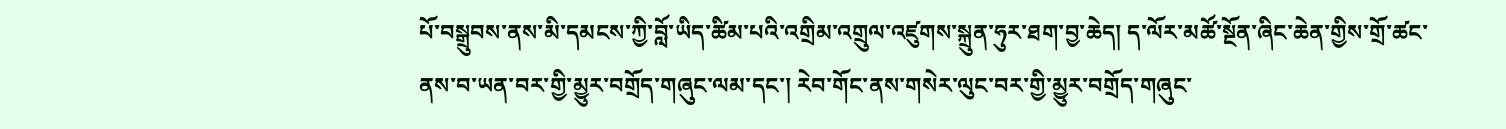པོ་བསྒྲུབས་ནས་མི་དམངས་ཀྱི་བློ་ཡིད་ཚིམ་པའི་འགྲིམ་འགྲུལ་འཛུགས་སྐྲུན་ཧུར་ཐག་བྱ་ཆེད། ད་ལོར་མཚོ་སྔོན་ཞིང་ཆེན་གྱིས་གྲོ་ཚང་ནས་བ་ཡན་བར་གྱི་མྱུར་བགྲོད་གཞུང་ལམ་དང་། རེབ་གོང་ནས་གསེར་ལུང་བར་གྱི་མྱུར་བགྲོད་གཞུང་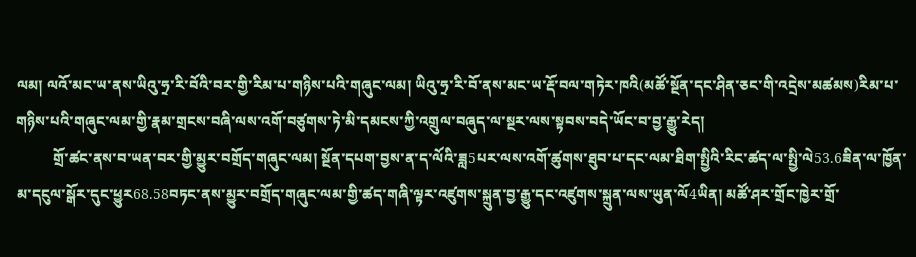ལམ། ལའོ་མང་ཡ་ནས་ཡིའུ་ཧྲ་རི་བོའི་བར་གྱི་རིམ་པ་གཉིས་པའི་གཞུང་ལམ། ཡིའུ་ཧྲ་རི་བོ་ནས་མང་ཡ་རྡོ་བལ་གཏེར་ཁའི(མཚོ་སྔོན་དང་ཤིན་ཅང་གི་འདྲེས་མཚམས)རིམ་པ་གཉིས་པའི་གཞུང་ལམ་གྱི་རྣམ་གྲངས་བཞི་ལས་འགོ་བཙུགས་ཏེ་མི་དམངས་ཀྱི་འགྲུལ་བཞུད་ལ་སྔར་ལས་སྟབས་བདེ་ཡོང་བ་བྱ་རྒྱུ་རེད།
          གྲོ་ཚང་ནས་བ་ཡན་བར་གྱི་མྱུར་བགྲོད་གཞུང་ལམ། སྔོན་དཔག་བྱས་ན་ད་ལོའི་ཟླ5པར་ལས་འགོ་ཚུགས་ཐུབ་པ་དང་ལམ་ཐིག་སྤྱིའི་རིང་ཚད་ལ་སྤྱི་ལེ53.6ཟིན་ལ་ཁྱོན་མ་དངུལ་སྒོར་དུང་ཕྱུར68.58བཏང་ནས་མྱུར་བགྲོད་གཞུང་ལམ་གྱི་ཚད་གཞི་ལྟར་འཛུགས་སྐྲུན་བྱ་རྒྱུ་དང་འཛུགས་སྐྲུན་ལས་ཡུན་ལོ4ཡིན། མཚོ་ཤར་གྲོང་ཁྱེར་གྲོ་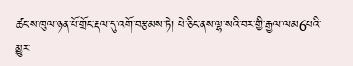ཚང་ས་ཁུལ་ཉན་པོ་གྲོང་རྡལ་དུ་འགོ་བརྩམས་ཏེ། པེ་ཅིང་ནས་ལྷ་སའི་བར་གྱི་རྒྱལ་ལམ6པའི་མྱུར་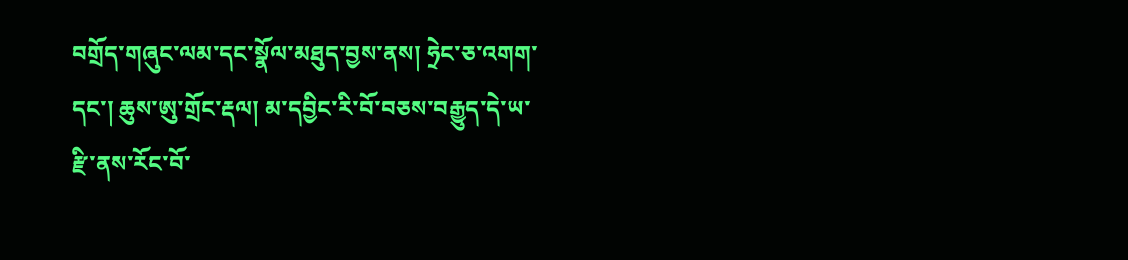བགྲོད་གཞུང་ལམ་དང་སྣོལ་མཐུད་བྱས་ནས། ཧྲེང་ཅ་འགག་དང་། ཆུས་ཨུ་གྲོང་རྡལ། མ་དབྱིང་རི་བོ་བཅས་བརྒྱུད་དེ་ཡ་རྫི་ནས་རོང་བོ་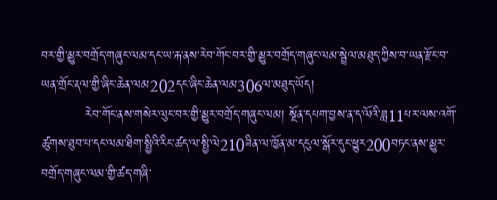བར་གྱི་མྱུར་བགྲོད་གཞུང་ལམ་དང་ཡ་རྐ་ནས་རེབ་གོང་བར་གྱི་མྱུར་བགྲོད་གཞུང་ལམ་སྦྲེལ་མཐུད་ཀྱིས་བ་ཡན་རྫོང་བ་ཡན་གྲོང་རྡལ་གྱི་ཞིང་ཆེན་ལམ202དང་ཞིང་ཆེན་ལམ306ལ་མཐུད་ཡོད།
          རེབ་གོང་ནས་གསེར་ལུང་བར་གྱི་མྱུར་བགྲོད་གཞུང་ལམ། སྔོན་དཔག་བྱས་ན་ད་ལོའི་ཟླ11པར་ལས་འགོ་ཚུགས་ཐུབ་པ་དང་ལམ་ཐིག་སྤྱིའི་རིང་ཚད་ལ་སྤྱི་ལེ210ཟིན་ལ་ཁྱོན་མ་དངུལ་སྒོར་དུང་ཕྱུར200བཏང་ནས་མྱུར་བགྲོད་གཞུང་ལམ་གྱི་ཚད་གཞི་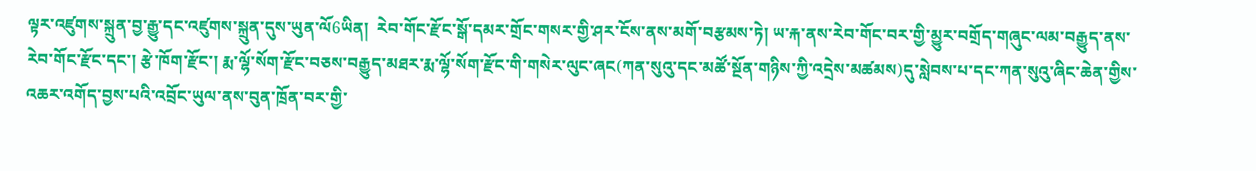ལྟར་འཛུགས་སྐྲུན་བྱ་རྒྱུ་དང་འཛུགས་སྐྲུན་དུས་ཡུན་ལོ6ཡིན།  རེབ་གོང་རྫོང་སྒོ་དམར་གྲོང་གསར་གྱི་ཤར་ངོས་ནས་མགོ་བརྩམས་ཏེ། ཡ་རྐ་ནས་རེབ་གོང་བར་གྱི་མྱུར་བགྲོད་གཞུང་ལམ་བརྒྱུད་ནས་རེབ་གོང་རྫོང་དང་། རྩེ་ཁོག་རྫོང་། རྨ་ལྷོ་སོག་རྫོང་བཅས་བརྒྱུད་མཐར་རྨ་ལྷོ་སོག་རྫོང་གི་གསེར་ལུང་ཞང(ཀན་སུའུ་དང་མཚོ་སྔོན་གཉིས་ཀྱི་འདྲེས་མཚམས)དུ་སླེབས་པ་དང་ཀན་སུའུ་ཞིང་ཆེན་གྱིས་འཆར་འགོད་བྱས་པའི་འབྲོང་ཡུལ་ནས་བུན་ཁྲོན་བར་གྱི་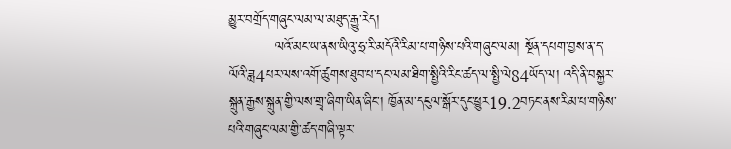མྱུར་བགྲོད་གཞུང་ལམ་ལ་མཐུད་རྒྱུ་རེད།
          ལའོ་མང་ཡ་ནས་ཡིའུ་ཧྲ་རི་མདོའི་རིམ་པ་གཉིས་པའི་གཞུང་ལམ། སྔོན་དཔག་བྱས་ན་ད་ལོའི་ཟླ4པར་ལས་འགོ་ཚུགས་ཐུབ་པ་དང་ལམ་ཐིག་སྤྱིའི་རིང་ཚད་ལ་སྤྱི་ལེ84ཡོད་ལ། འདི་ནི་བསྐྱར་སྐྲུན་རྒྱས་སྐྲུན་གྱི་ལས་གྲྭ་ཞིག་ཡིན་ཞིང་། ཁྱོན་མ་དངུལ་སྒོར་དུང་ཕྱུར19.2བཏང་ནས་རིམ་པ་གཉིས་པའི་གཞུང་ལམ་གྱི་ཚད་གཞི་ལྟར་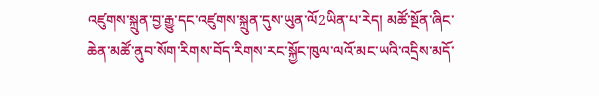འཛུགས་སྐྲུན་བྱ་རྒྱུ་དང་འཛུགས་སྐྲུན་དུས་ཡུན་ལོ2ཡིན་པ་རེད། མཚོ་སྔོན་ཞིང་ཆེན་མཚོ་ནུབ་སོག་རིགས་བོད་རིགས་རང་སྐྱོང་ཁུལ་ལའོ་མང་ཡའི་འདྲིས་མདོ་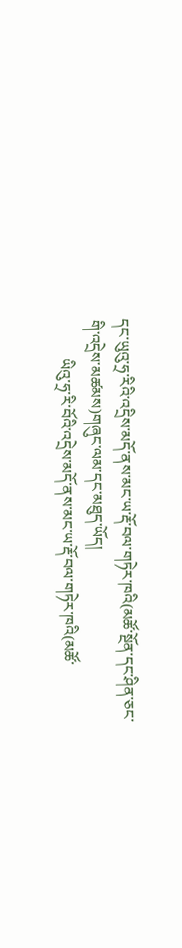དང་ཡུའུ་ཧྲ་རིའི་འདྲིས་མདོ་ནས་མང་ཡ་རྡོ་བལ་གཏེར་ཁའི(མཚོ་སྔོན་དང་ཤིན་ཅང་གི་འདྲེས་མཚམས)གཞུང་ལམ་དང་མཐུད་ཡོད།
          ཡིའུ་ཧྲ་རི་བོའི་འདྲེས་མདོ་ནས་མང་ཡ་རྡོ་བལ་གཏེར་ཁའི(མཚོ་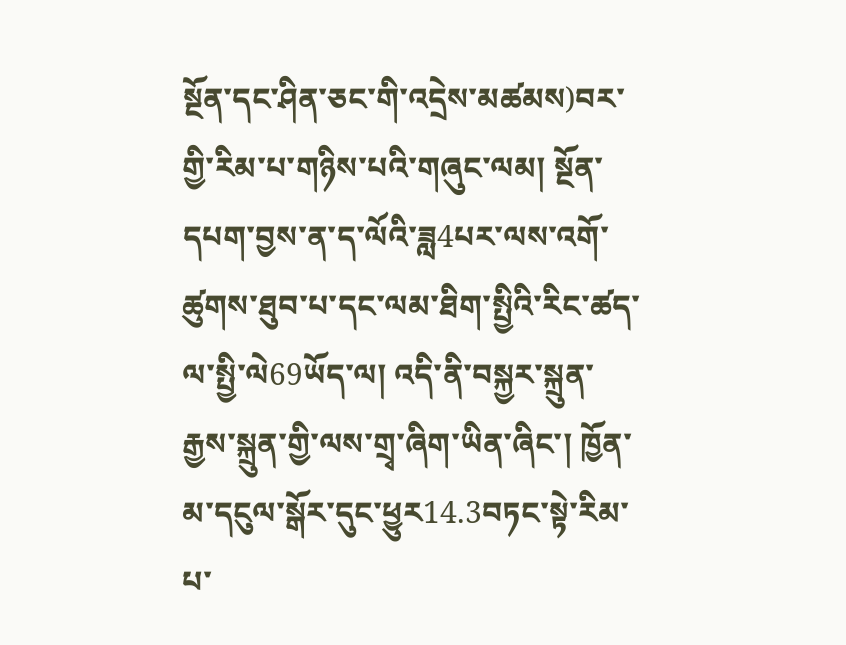སྔོན་དང་ཤིན་ཅང་གི་འདྲེས་མཚམས)བར་གྱི་རིམ་པ་གཉིས་པའི་གཞུང་ལམ། སྔོན་དཔག་བྱས་ན་ད་ལོའི་ཟླ4པར་ལས་འགོ་ཚུགས་ཐུབ་པ་དང་ལམ་ཐིག་སྤྱིའི་རིང་ཚད་ལ་སྤྱི་ལེ69ཡོད་ལ། འདི་ནི་བསྐྱར་སྐྲུན་རྒྱས་སྐྲུན་གྱི་ལས་གྲྭ་ཞིག་ཡིན་ཞིང་། ཁྱོན་མ་དངུལ་སྒོར་དུང་ཕྱུར14.3བཏང་སྟེ་རིམ་པ་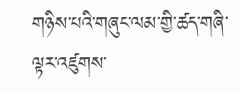གཉིས་པའི་གཞུང་ལམ་གྱི་ཚད་གཞི་ལྟར་འཛུགས་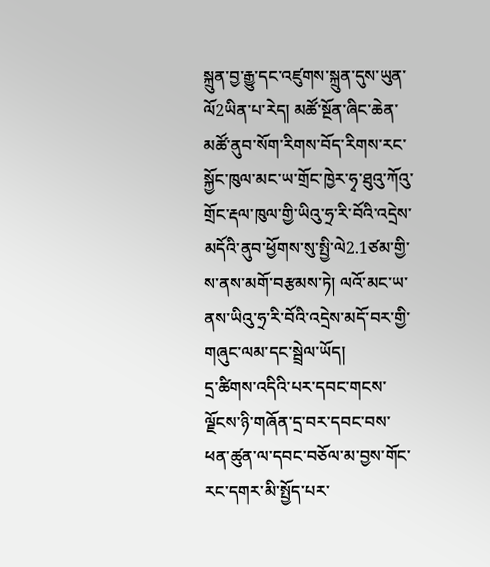སྐྲུན་བྱ་རྒྱུ་དང་འཛུགས་སྐྲུན་དུས་ཡུན་ལོ2ཡིན་པ་རེད། མཚོ་སྔོན་ཞིང་ཆེན་མཚོ་ནུབ་སོག་རིགས་བོད་རིགས་རང་སྐྱོང་ཁུལ་མང་ཡ་གྲོང་ཁྱེར་ཧྭ་ཐུའུ་ཀོའུ་གྲོང་རྡལ་ཁུལ་གྱི་ཡིའུ་ཧྲ་རི་བོའི་འདྲེས་མདོའི་ནུབ་ཕྱོགས་སུ་སྤྱི་ལེ2.1ཙམ་གྱི་ས་ནས་མགོ་བརྩམས་ཏེ། ལའོ་མང་ཡ་ནས་ཡིའུ་ཧྲ་རི་བོའི་འདྲེས་མདོ་བར་གྱི་གཞུང་ལམ་དང་སྦྲེལ་ཡོད།
དྲ་ཚིགས་འདིའི་པར་དབང་གངས་ལྗོངས་ཉི་གཞོན་དྲ་བར་དབང་བས་ཕན་ཚུན་ལ་དབང་བཅོལ་མ་བྱས་གོང་རང་དགར་མི་སྤྱོད་པར་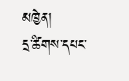མཁྱེན།
དྲ་ཚིགས་དཔང་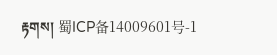རྟགས། 蜀ICP备14009601号-1